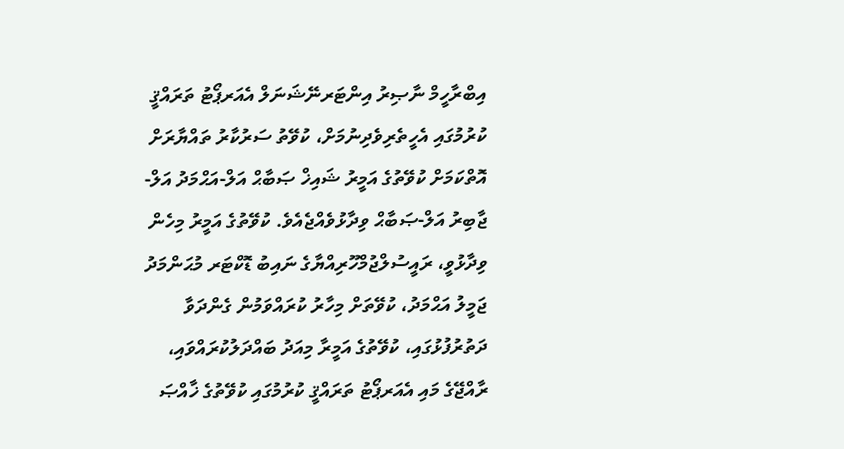އިބްރާހީމް ނާޞިރު އިންޓަރނޭޝަނަލް އެއަރޕޯޓު ތަރައްޤީ ކުރުމުގައި އެހީތެރިވެދިނުމަށް، ކުވޭތު ސަރުކާރު ތައްޔާރަށް އޮތްކަމަށް ކުވޭތުގެ އަމީރު ޝައިޚް ޞަބާޙް އަލް-އަޙްމަދު އަލް-ޖާބިރު އަލް-ޞަބާޙް ވިދާޅުވެއްޖެއެވެ. ކުވޭތުގެ އަމީރު މިހެން ވިދާޅުވީ، ރައީސުލްޖުމްހޫރިއްޔާގެ ނައިބު ޑޮކްޓަރ މުޙަންމަދު ޖަމީލު އަޙްމަދު، ކުވޭތަށް މިހާރު ކުރައްވަމުން ގެންދަވާ ދަތުރުފުޅުގައި، ކުވޭތުގެ އަމީރާ މިއަދު ބައްދަލުކުރައްވައި، ރާއްޖޭގެ މައި އެއަރޕޯޓު ތަރައްޤީ ކުރުމުގައި ކުވޭތުގެ ޚާއްޞަ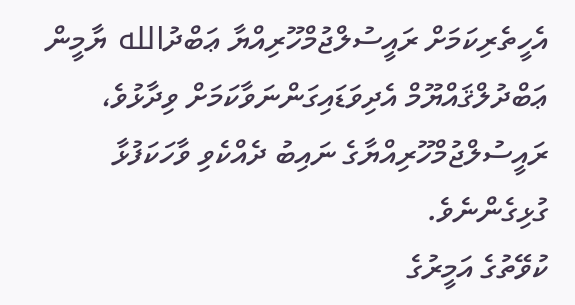އެހީތެރިކަމަށް ރައީސުލްޖުމްހޫރިއްޔާ ޢަބްދުالله ޔާމީން ޢަބްދުލްޤައްޔޫމް އެދިވަޑައިގަންނަވާކަމަށް ވިދާޅުވެ، ރައީސުލްޖުމްހޫރިއްޔާގެ ނައިބު ދެއްކެވި ވާހަކަފުޅާ ގުޅިގެންނެވެ.
ކުވޭތުގެ އަމީރުގެ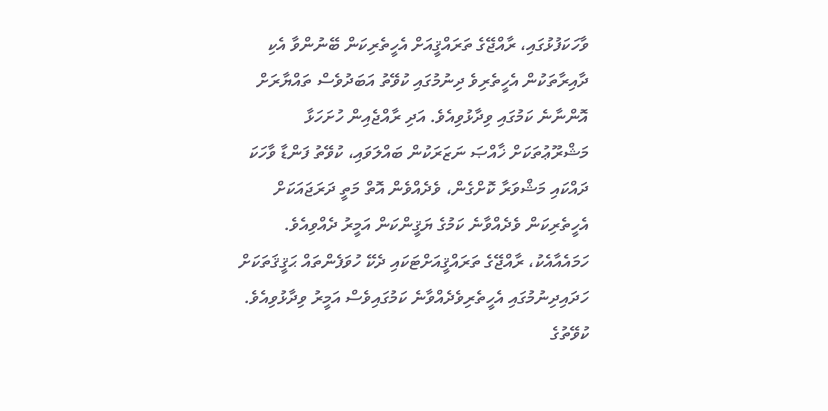ވާހަކަފުޅުގައި، ރާއްޖޭގެ ތަރައްޤީއަށް އެހީތެރިކަން ބޭނުންވާ އެކި ދާއިރާތަކުން އެހީތެރިވެ ދިނުމުގައި ކުވޭތު އަބަދުވެސް ތައްޔާރަށް އޮންނާނެ ކަމުގައި ވިދާޅުވިއެވެ. އަދި ރާއްޖެއިން ހުށަހަޅާ މަޝްރޫޢުތަކަށް ޚާއްޞަ ނަޒަރަކުން ބައްލަވައި، ކުވޭތު ފަންޑާ ވާހަކަ ދައްކައި މަޝްވަރާ ކޮށްގެން، ވެދެއްވެން އޮތް މަތީ ދަރަޖައަކަށް އެހީތެރިކަން ވެދެއްވާނެ ކަމުގެ ޔަޤީންކަން އަމީރު ދެއްވިއެވެ. ހަމައެއާއެކު، ރާއްޖޭގެ ތަރައްޤީއަށްޓަކައި ދެކޭ ހުވަފެންތައް ޙަޤީޤަތަކަށް ހަދައިދިނުމުގައި އެހީތެރިވެދެއްވާނެ ކަމުގައިވެސް އަމީރު ވިދާޅުވިއެވެ.
ކުވޭތުގެ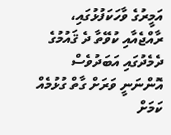އަމީރުގެ ވާހަކަފުޅުގައި، ރާއްޖެއާއި ކުވޭތާ ދެ ޤައުމުގެ ދެމެދުގައި އަބަދުވެސް އޮންނަނީ ވަރަށް ގާތް ގުޅުމެއް ކަމަށް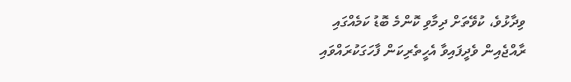ވިދާޅުވެ، ކުވޭތަށް ދިމާވި ކޮންމެ ބޮޑު ކަމެއްގައި ރާއްޖެއިން ވެދީފައިވާ އެހީތެރިކަން ފާހަގަކުރައްވައި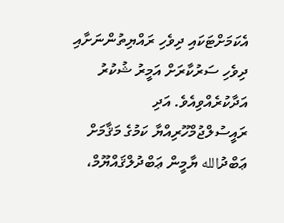އެކަމަށްޓަކައި ދިވެހި ރައްޔިތުންނަށާއި ދިވެހި ސަރުކާރަށް އަމީރު ޝުކުރު އަދާކުރެއްވިއެވެ. އަދި ރައީސުލްޖުމްހޫރިއްޔާ ކަމުގެ މަޤާމަށް ޢަބްދުالله ޔާމީން ޢަބްދުލްޤައްޔޫމް،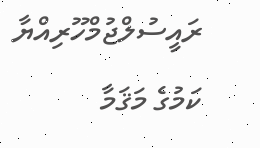ރައީސުލްޖުމްހޫރިއްޔާ ކަމުގެ މަޤަމާ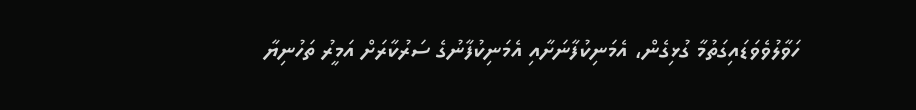ހަވާލުވެވަޑައިގަތުމާ ގުޅިގެން، އެމަނިކުފާނަށާއި އެމަނިކުފާނުގެ ސަރުކާރަށް އަމީރު ތަހުނިޔާ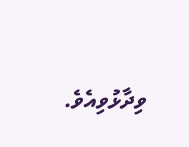ވިދާޅުވިއެވެ.